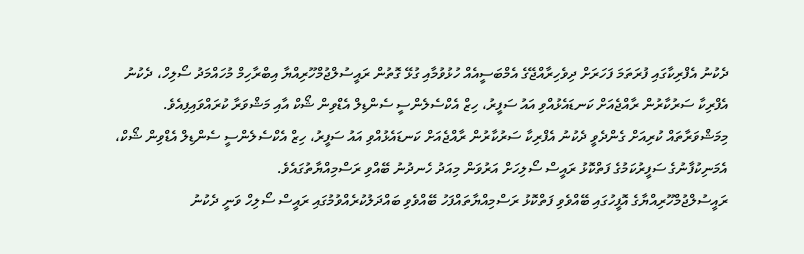ދެކުނު އެފްރިކާގައި ފުރަތަމަ ފަހަރަށް ދިވެހިރާއްޖޭގެ އެމްބަސީއެއް ހުޅުވުމާއި ގުޅޭ ގޮތުން ރައީސުލްޖުމްހޫރިއްޔާ އިބްރާހިމް މުހައްމަދު ސޯލިހް، ދެކުނު އެފްރިކާ ސަރުކާރުން ރާއްޖެއަށް ކަނޑައެޅުއްވި އައު ސަފީރު، ހިޒް އެކްސެލެންސީ ސެންޑިލް އެޑްވިން ޝޯކް އާއި މަޝްވަރާ ކުރައްވައިފިއެވެ.
މިމަޝްވަރާތައް ކުރިއަށް ގެންދެވީ ދެކުނު އެފްރިކާ ސަރުކާރުން ރާއްޖެއަށް ކަނޑައެޅުއްވި އައު ސަފީރު، ހިޒް އެކްސެލެންސީ ސެންޑިލް އެޑްވިން ޝޯކް، އެމަނިކުފާނުގެ ސަފީރުކަމުގެ ފަތްކޮޅު ރައީސް ސޯލިހަށް އަރުވަން މިއަދު ހެނދުނު ބޭއްވި ރަސްމިއްޔާތުގައެވެ.
ރައީސުލްޖުމްހޫރިއްޔާގެ އޮފީހުގައި ބޭއްވެވި ފަތްކޮޅު ރަސްމިއްޔާތައްފަހު ބޭއްވެވި ބައްދަލުކުރެއްވުމުގައި ރައީސް ސޯލިހް ވަނީ ދެކުނު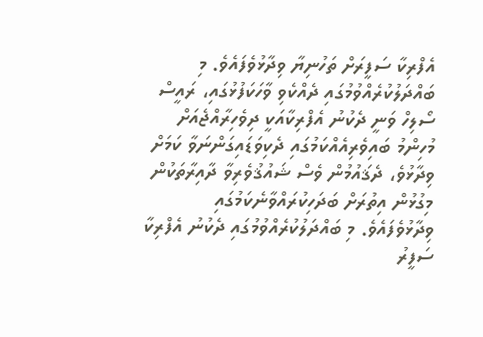އެފްރިކާ ސަފީރަށް ތަހުނިޔާ ވިދާޅުވެފައެވެ. މި ބައްދަލުކުރެއްވުމުގައި ދެއްކެވި ވާހަކަފުޅުގައި، ރައީސް ސޯލިހް ވަނީ ދެކުނު އެފްރިކާއަކީ ދިވެހިރާއްޖެއަށް މުހިންމު ބައިވެރިއެއްކަމުގައި ދެކިވަޑައިގަންނަވާ ކަމަށް ވިދާޅުވެ، ދެޤައުމުން ވެސް ޝައުޤުވެރިވާ ދާއިރާތަކުން މިގުޅުން އިތުރަށް ބަދަހިކުރައްވާނެކަމުގައި ވިދާޅުވެފައެވެ. މި ބައްދަލުކުރެއްވުމުގައި ދެކުނު އެފްރިކާ ސަފީރު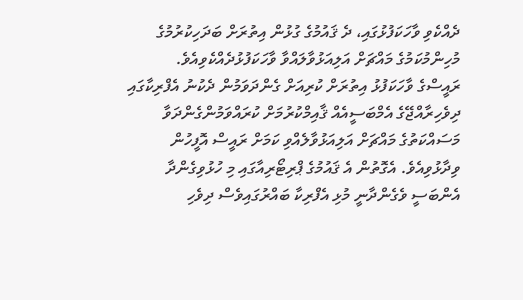ދެއްކެވި ވާހަކަފުޅުގައި، ދެ ޤައުމުގެ ގުޅުން އިތުރަށް ބަދަހިކުރުމުގެ މުހިންމުކަމުގެ މައްޗަށް އަލިއަޅުވާލައްވާ ވާހަކަފުޅުދެއްކެވިއެވެ.
ރައީސްގެ ވާހަކަފުޅު އިތުރަށް ކުރިއަށް ގެންދަވަމުން ދެކުނު އެފްރިކާގައި ދިވެހިރާއްޖޭގެ އެމްބަސީއެއް ޤާއިމްކުރުމަށް ކުރައްވަމުންގެންދަވާ މަސައްކަތުގެ މައްޗަށް އަލިއަޅުވާލެއްވި ކަމަށް ރައީސް އޮފީހުން ވިދާޅުވިއެވެ. އެގޮތުން އެ ޤައުމުގެ ޕްރިޓޯރިއާގައި މި ހުޅުވިގެންދާ އެންބަސީ ވެގެންދާނީ މުޅި އެފްރިކާ ބައްރުގައިވެސް ދިވެހި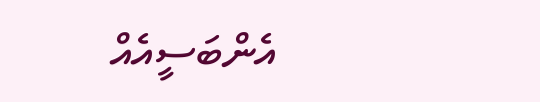އެންބަސީއެއް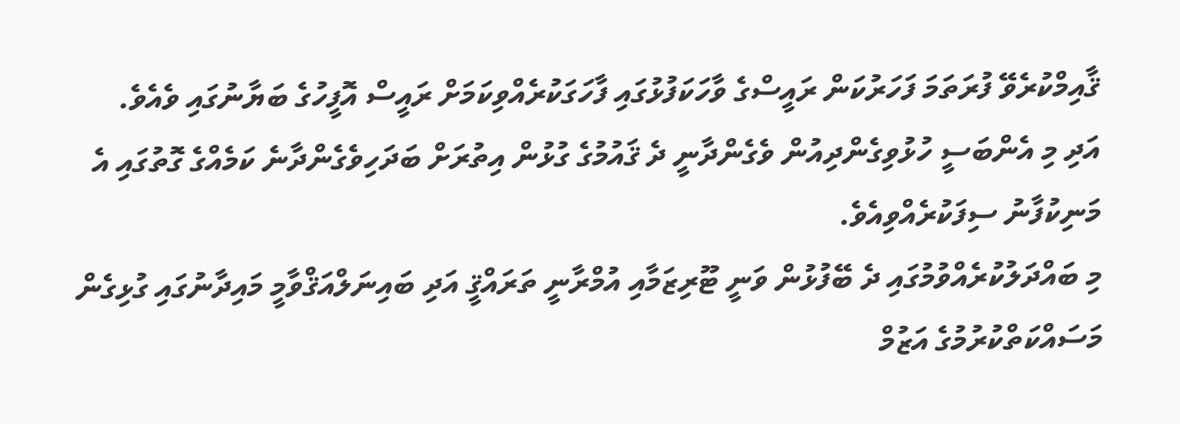ޤާއިމްކުރެވޭ ފުރަތަމަ ފަހަރުކަން ރައީސްގެ ވާހަކަފުޅުގައި ފާހަގަކުރެއްވިކަމަށް ރައީސް އޮފީހުގެ ބަޔާނުގައި ވެއެވެ.
އަދި މި އެންބަސީ ހުޅުވިގެންދިއުން ވެގެންދާނީ ދެ ޤައުމުގެ ގުޅުން އިތުރަށް ބަދަހިވެގެންދާނެ ކަމެއްގެ ގޮތުގައި އެ މަނިކުފާނު ސިފަކުރެއްވިއެވެ.
މި ބައްދަލުކުރެއްވުމުގައި ދެ ބޭފުޅުން ވަނީ ޓޫރިޒަމާއި އުމްރާނީ ތަރައްޤީ އަދި ބައިނަލްއަޤްވާމީ މައިދާނުގައި ގުޅިގެން މަސައްކަތްކުރުމުގެ އަޒުމް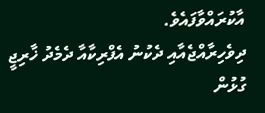އާކުރައްވާފައެވެ.
ދިވެހިރާއްޖެއާއި ދެކުނު އެފްރިކާއާ ދެމެދު ޚާރިޖީ ގުޅުން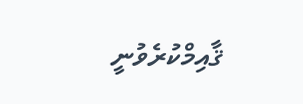ޤާއިމްކުރެވުނީ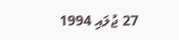27 ޖުލައި 1994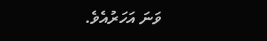ވަނަ އަހަރުއެވެ.